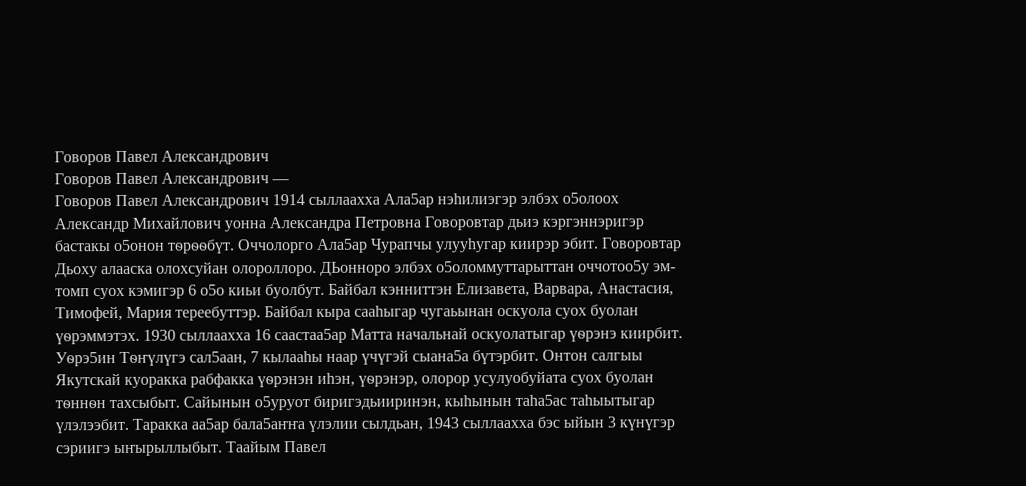Говоров Павел Александрович
Говоров Павел Александрович —
Говоров Павел Александрович 1914 сыллаахха Ала5ар нэһилиэгэр элбэх о5олоох Александр Михайлович уонна Александра Петровна Говоровтар дьиэ кэргэннэригэр бастакы о5онон тѳрѳѳбүт. Оччолорго Ала5ар Чурапчы улууһугар киирэр эбит. Говоровтар Дьоху алааска олохсуйан олороллоро. ДЬонноро элбэх о5оломмуттарыттан оччотоо5у эм-томп суох кэмигэр 6 о5о киьи буолбут. Байбал кэнниттэн Елизавета, Варвара, Анастасия, Тимофей, Мария тереебуттэр. Байбал кыра сааһыгар чугаьынан оскуола суох буолан үѳрэммэтэх. 1930 сыллаахха 16 саастаа5ар Матта начальнай оскуолатыгар үѳрэнэ киирбит. Уѳрэ5ин Тѳҥүлүгэ сал5аан, 7 кылааһы наар үчүгэй сыана5а бүтэрбит. Онтон салгыы Якутскай куоракка рабфакка үѳрэнэн иһэн, үѳрэнэр, олорор усулуобуйата суох буолан тѳннѳн тахсыбыт. Сайынын о5уруот биригэдьииринэн, кыһынын таһа5ас таһыытыгар үлэлээбит. Таракка аа5ар бала5аҥҥа үлэлии сылдьан, 1943 сыллаахха бэс ыйын 3 күнүгэр сэриигэ ыҥырыллыбыт. Таайым Павел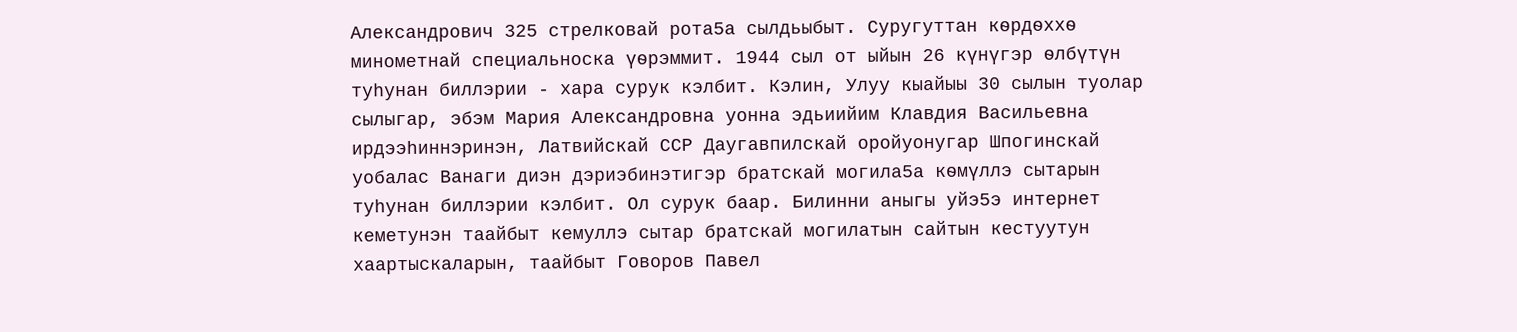Александрович 325 стрелковай рота5а сылдьыбыт. Суругуттан кѳрдѳххѳ минометнай специальноска үѳрэммит. 1944 сыл от ыйын 26 күнүгэр ѳлбүтүн туһунан биллэрии - хара сурук кэлбит. Кэлин, Улуу кыайыы 30 сылын туолар сылыгар, эбэм Мария Александровна уонна эдьиийим Клавдия Васильевна ирдээһиннэринэн, Латвийскай ССР Даугавпилскай оройуонугар Шпогинскай уобалас Ванаги диэн дэриэбинэтигэр братскай могила5а кѳмүллэ сытарын туһунан биллэрии кэлбит. Ол сурук баар. Билинни аныгы уйэ5э интернет кеметунэн таайбыт кемуллэ сытар братскай могилатын сайтын кестуутун хаартыскаларын, таайбыт Говоров Павел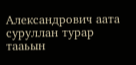Александрович аата суруллан турар тааьын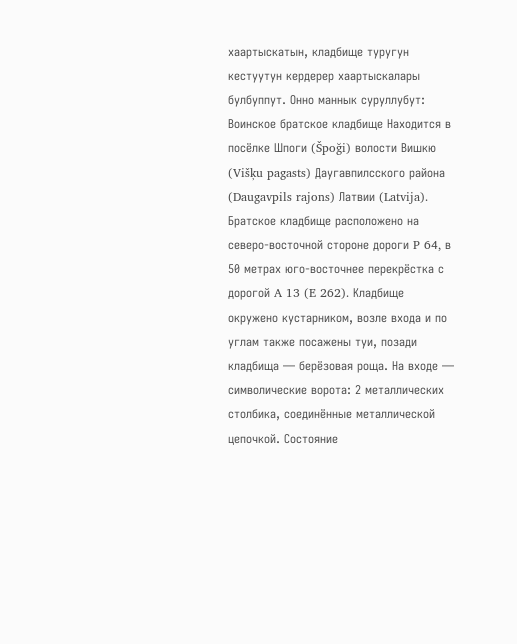хаартыскатын, кладбище туругун кестуутун кердерер хаартыскалары булбуппут. Онно маннык суруллубут: Воинское братское кладбище Находится в посёлке Шпоги (Špoği) волости Вишкю (Višķu pagasts) Даугавпилсского района (Daugavpils rajons) Латвии (Latvija). Братское кладбище расположено на северо-восточной стороне дороги P 64, в 50 метрах юго-восточнее перекрёстка с дорогой A 13 (E 262). Кладбище окружено кустарником, возле входа и по углам также посажены туи, позади кладбища — берёзовая роща. На входе — символические ворота: 2 металлических столбика, соединённые металлической цепочкой. Состояние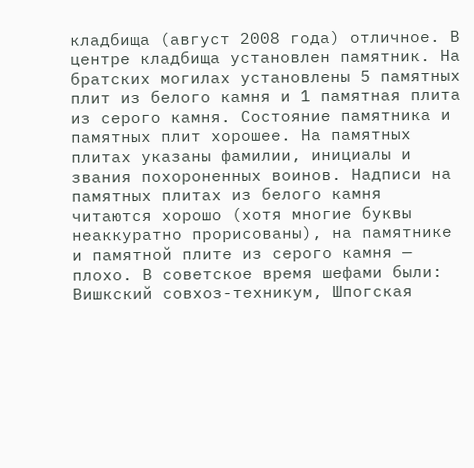кладбища (август 2008 года) отличное. В центре кладбища установлен памятник. На братских могилах установлены 5 памятных плит из белого камня и 1 памятная плита из серого камня. Состояние памятника и памятных плит хорошее. На памятных плитах указаны фамилии, инициалы и звания похороненных воинов. Надписи на памятных плитах из белого камня читаются хорошо (хотя многие буквы неаккуратно прорисованы), на памятнике и памятной плите из серого камня — плохо. В советское время шефами были: Вишкский совхоз-техникум, Шпогская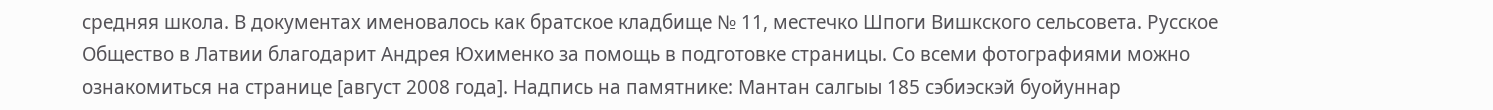средняя школа. В документах именовалось как братское кладбище № 11, местечко Шпоги Вишкского сельсовета. Русское Общество в Латвии благодарит Андрея Юхименко за помощь в подготовке страницы. Со всеми фотографиями можно ознакомиться на странице [август 2008 года]. Надпись на памятнике: Мантан салгыы 185 сэбиэскэй буойуннар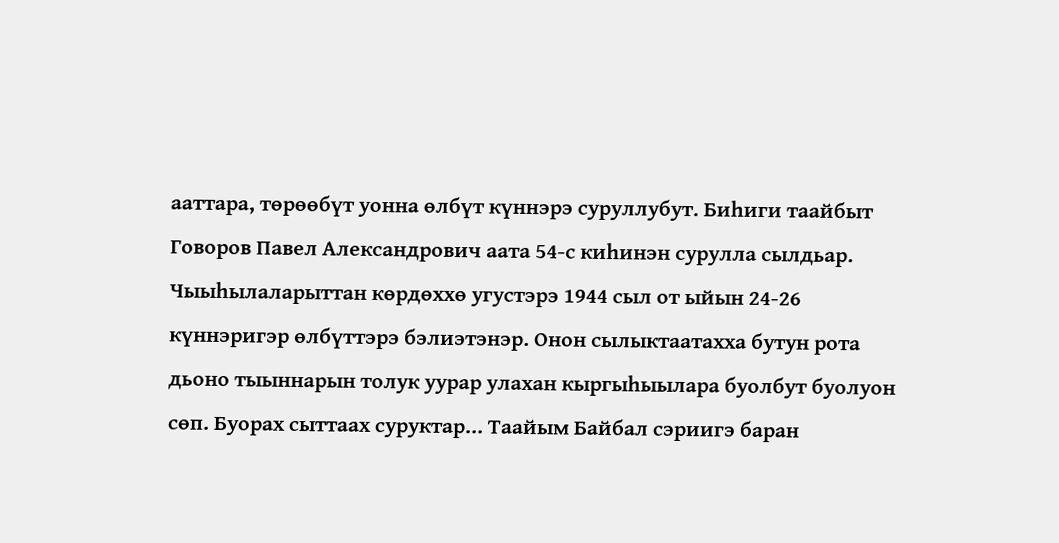ааттара, төрөөбүт уонна өлбүт күннэрэ суруллубут. Биһиги таайбыт Говоров Павел Александрович аата 54-с киһинэн сурулла сылдьар. Чыыһылаларыттан көрдөххө угустэрэ 1944 сыл от ыйын 24-26 күннэригэр өлбүттэрэ бэлиэтэнэр. Онон сылыктаатахха бутун рота дьоно тыыннарын толук уурар улахан кыргыһыылара буолбут буолуон сөп. Буорах сыттаах суруктар… Таайым Байбал сэриигэ баран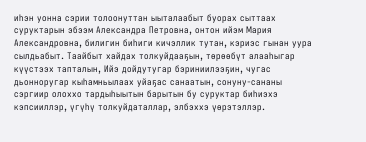иһэн уонна сэрии толоонуттан ыыталаабыт буорах сыттаах суруктарын эбээм Александра Петровна, онтон ийэм Мария Александровна, билигин биһиги кичэллик тутан, кэриэс гынан уура сылдьабыт. Таайбыт хайдах толкуйдааҕын, төрөөбүт алааһыгар күүстээх тапталын, Ийэ дойдутугар бэриниилээҕин, чугас дьонноругар кыһамньылаах уйаҕас санаатын, сонуну-сананы сэргиир олоххо тардыһыытын барытын бу суруктар биһиэхэ кэпсииллэр, үгүһү толкуйдаталлар, элбэххэ үөрэтэллэр.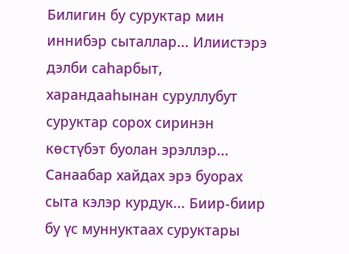Билигин бу суруктар мин иннибэр сыталлар... Илиистэрэ дэлби саһарбыт, харандааһынан суруллубут суруктар сорох сиринэн көстүбэт буолан эрэллэр... Санаабар хайдах эрэ буорах сыта кэлэр курдук... Биир-биир бу үс муннуктаах суруктары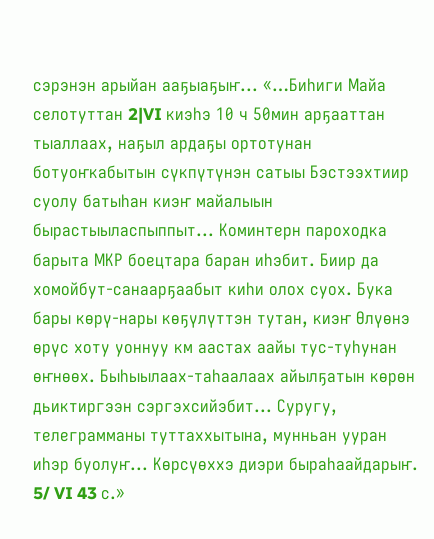сэрэнэн арыйан ааҕыаҕыҥ... «…Биһиги Майа селотуттан 2|VI киэһэ 10 ч 50мин арҕааттан тыаллаах, наҕыл ардаҕы ортотунан ботуоҥкабытын сүкпүтүнэн сатыы Бэстээхтиир суолу батыһан киэҥ майалыын бырастыыласпыппыт... Коминтерн пароходка барыта МКР боецтара баран иһэбит. Биир да хомойбут-санаарҕаабыт киһи олох суох. Бука бары көрү-нары көҕүлүттэн тутан, киэҥ Өлүөнэ өрүс хоту уоннуу км аастах аайы тус-туһунан өҥнөөх. Быһыылаах-таһаалаах айылҕатын көрөн дьиктиргээн сэргэхсийэбит... Суругу, телеграмманы туттаххытына, мунньан ууран иһэр буолуҥ... Көрсүөххэ диэри быраһаайдарыҥ. 5/ VI 43 с.»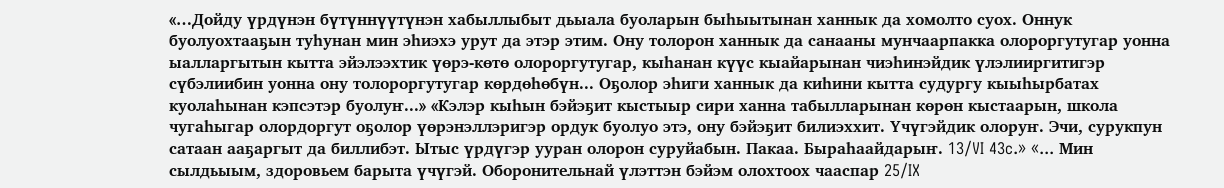«…Дойду үрдүнэн бүтүннүүтүнэн хабыллыбыт дьыала буоларын быһыытынан ханнык да хомолто суох. Оннук буолуохтааҕын туһунан мин эһиэхэ урут да этэр этим. Ону толорон ханнык да санааны мунчаарпакка олороргутугар уонна ыалларгытын кытта эйэлээхтик үөрэ-көтө олороргутугар, кыһанан күүс кыайарынан чиэһинэйдик үлэлииргитигэр сүбэлиибин уонна ону толороргутугар көрдөһөбүн... Оҕолор эһиги ханнык да киһини кытта судургу кыыһырбатах куолаһынан кэпсэтэр буолуҥ...» «Кэлэр кыһын бэйэҕит кыстыыр сири ханна табылларынан көрөн кыстаарын, школа чугаһыгар олордоргут оҕолор үөрэнэллэригэр ордук буолуо этэ, ону бэйэҕит билиэххит. Үчүгэйдик олоруҥ. Эчи, сурукпун сатаан ааҕаргыт да биллибэт. Ытыс үрдүгэр ууран олорон суруйабын. Пакаа. Быраһаайдарыҥ. 13/VI 43c.» «... Мин сылдьыым, здоровьем барыта үчүгэй. Оборонительнай үлэттэн бэйэм олохтоох чааспар 25/IX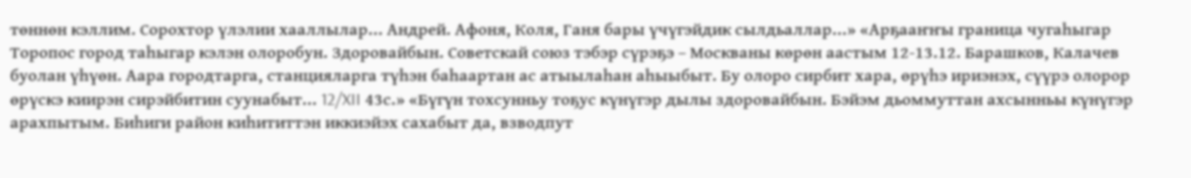төннөн кэллим. Сорохтор үлэлии хааллылар... Андрей. Афоня, Коля, Ганя бары үчүгэйдик сылдьаллар...» «Арҕааҥҥы граница чугаһыгар Торопос город таһыгар кэлэн олоробун. Здоровайбын. Советскай союз тэбэр сүрэҕэ – Москваны көрөн аастым 12-13.12. Барашков, Калачев буолан үһүөн. Аара городтарга, станцияларга түһэн баһаартан ас атыылаһан аһыыбыт. Бу олоро сирбит хара, өрүһэ ириэнэх, сүүрэ олорор өрүскэ киирэн сирэйбитин суунабыт... 12/XII 43с.» «Бүгүн тохсунньу тоҕус күнүгэр дылы здоровайбын. Бэйэм дьоммуттан ахсынньы күнүгэр арахпытым. Биһиги район киһититтэн иккиэйэх сахабыт да, взводпут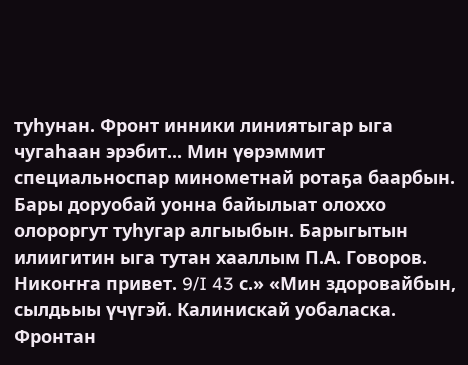туһунан. Фронт инники линиятыгар ыга чугаһаан эрэбит... Мин үөрэммит специальноспар минометнай ротаҕа баарбын. Бары доруобай уонна байылыат олоххо олороргут туһугар алгыыбын. Барыгытын илиигитин ыга тутан хааллым П.А. Говоров. Никоҥҥа привет. 9/I 43 с.» «Мин здоровайбын, сылдьыы үчүгэй. Калинискай уобаласка. Фронтан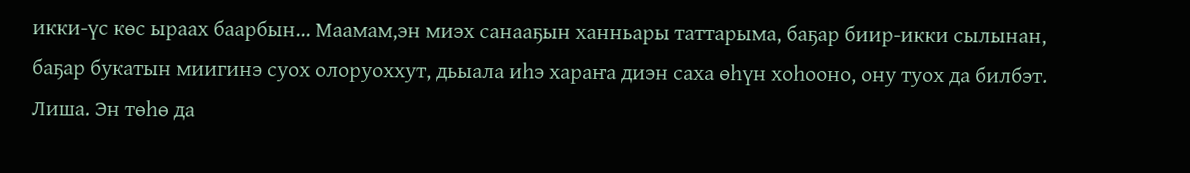икки-үс көс ыраах баарбын... Маамам,эн миэх санааҕын ханньары таттарыма, баҕар биир-икки сылынан, баҕар букатын миигинэ суох олоруоххут, дьыала иһэ хараҥа диэн саха өһүн хоһооно, ону туох да билбэт. Лиша. Эн төһө да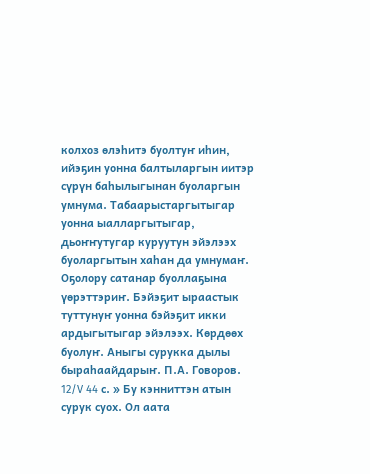колхоз өлэһитэ буолтуҥ иһин, ийэҕин уонна балтыларгын иитэр сүрүн баһылыгынан буоларгын умнума. Табаарыстаргытыгар уонна ыалларгытыгар, дьоҥҥутугар куруутун эйэлээх буоларгытын хаһан да умнумаҥ. Оҕолору сатанар буоллаҕына үөрэттэриҥ. Бэйэҕит ыраастык туттунуҥ уонна бэйэҕит икки ардыгытыгар эйэлээх. Көрдөөх буолуҥ. Аныгы сурукка дылы быраһаайдарыҥ. П.А. Говоров. 12/V 44 с. » Бу кэнниттэн атын сурук суох. Ол аата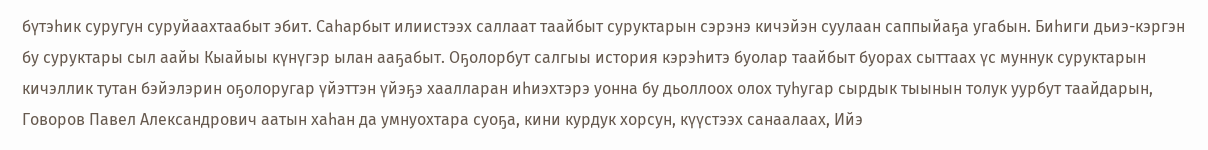бүтэһик суругун суруйаахтаабыт эбит. Саһарбыт илиистээх саллаат таайбыт суруктарын сэрэнэ кичэйэн суулаан саппыйаҕа угабын. Биһиги дьиэ-кэргэн бу суруктары сыл аайы Кыайыы күнүгэр ылан ааҕабыт. Оҕолорбут салгыы история кэрэһитэ буолар таайбыт буорах сыттаах үс муннук суруктарын кичэллик тутан бэйэлэрин оҕолоругар үйэттэн үйэҕэ хаалларан иһиэхтэрэ уонна бу дьоллоох олох туһугар сырдык тыынын толук уурбут таайдарын, Говоров Павел Александрович аатын хаһан да умнуохтара суоҕа, кини курдук хорсун, күүстээх санаалаах, Ийэ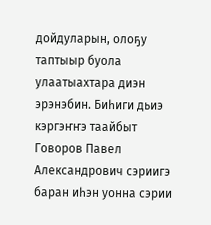дойдуларын, олоҕу таптыыр буола улаатыахтара диэн эрэнэбин. Биһиги дьиэ кэргэҥҥэ таайбыт Говоров Павел Александрович сэриигэ баран иһэн уонна сэрии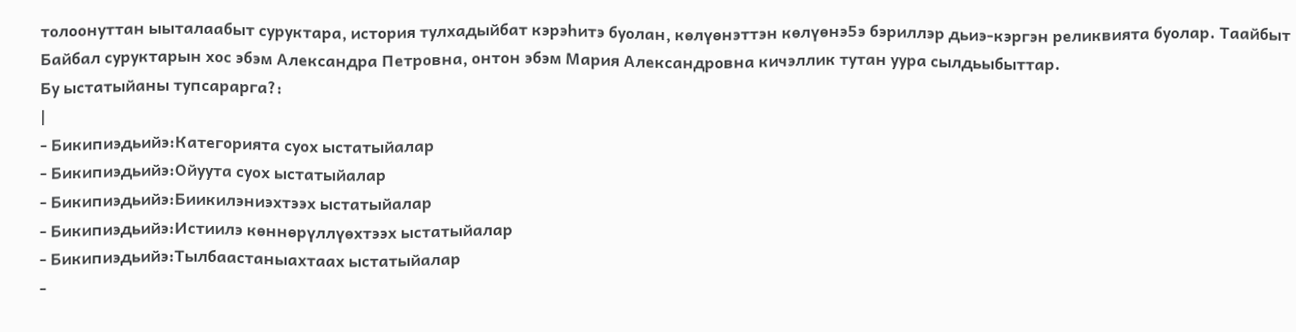толоонуттан ыыталаабыт суруктара, история тулхадыйбат кэрэһитэ буолан, кѳлүѳнэттэн кѳлүѳнэ5э бэриллэр дьиэ-кэргэн реликвията буолар. Таайбыт Байбал суруктарын хос эбэм Александра Петровна, онтон эбэм Мария Александровна кичэллик тутан уура сылдьыбыттар.
Бу ыстатыйаны тупсарарга?:
|
- Бикипиэдьийэ:Категорията суох ыстатыйалар
- Бикипиэдьийэ:Ойуута суох ыстатыйалар
- Бикипиэдьийэ:Биикилэниэхтээх ыстатыйалар
- Бикипиэдьийэ:Истиилэ көннөрүллүөхтээх ыстатыйалар
- Бикипиэдьийэ:Тылбаастаныахтаах ыстатыйалар
-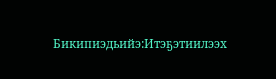Бикипиэдьийэ:Итэҕэтиилээх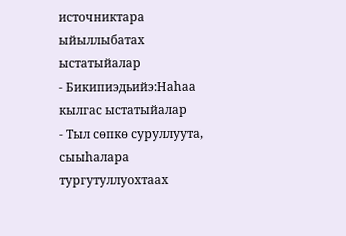источниктара ыйыллыбатах ыстатыйалар
- Бикипиэдьийэ:Наһаа кылгас ыстатыйалар
- Тыл сөпкө суруллуута, сыыһалара тургутуллуохтаах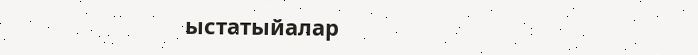ыстатыйалар